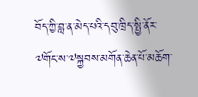བོད་ཀྱི་བླ་ན་མེད་པའི་དབུ་ཁྲིད་སྤྱི་ནོར་༧གོང་ས་༧སྐྱབས་མགོན་ཆེན་པོ་མཆོག་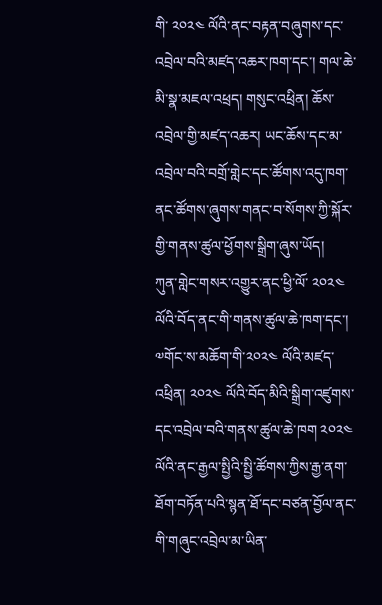གི་ ༢༠༢༤ ལོའི་ནང་བརྟན་བཞུགས་དང་འབྲེལ་བའི་མཛད་འཆར་ཁག་དང་། གལ་ཆེ་མི་སྣ་མཇལ་འཕྲད། གསུང་འཕྲིན། ཆོས་འབྲེལ་གྱི་མཛད་འཆར། ཡང་ཆོས་དང་མ་འབྲེལ་བའི་བགྲོ་གླེང་དང་ཚོགས་འདུ་ཁག་ནང་ཚོགས་ཞུགས་གནང་བ་སོགས་ཀྱི་སྐོར་གྱི་གནས་ཚུལ་ཕྱོགས་སྒྲིག་ཞུས་ཡོད།
ཀུན་གླེང་གསར་འགྱུར་ནང་ཕྱི་ལོ་ ༢༠༢༤ ལོའི་བོད་ནང་གི་གནས་ཚུལ་ཆེ་ཁག་དང་། ༧གོང་ས་མཆོག་གི་༢༠༢༤ ལོའི་མཛད་འཕྲིན། ༢༠༢༤ ལོའི་བོད་མིའི་སྒྲིག་འཛུགས་དང་འབྲེལ་བའི་གནས་ཚུལ་ཆེ་ཁག ༢༠༢༤ ལོའི་ནང་རྒྱལ་སྤྱིའི་སྤྱི་ཚོགས་ཀྱིས་རྒྱ་ནག་ཐོག་བཏོན་པའི་སྙན་ཐོ་དང་བཙན་བྱོལ་ནང་གི་གཞུང་འབྲེལ་མ་ཡིན་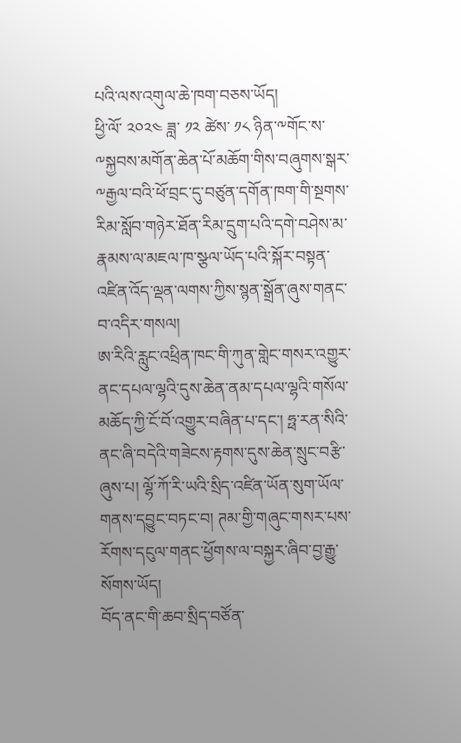པའི་ལས་འགུལ་ཆེ་ཁག་བཅས་ཡོད།
ཕྱི་ལོ་ ༢༠༢༤ ཟླ་ ༡༢ ཚེས་ ༡༨ ཉིན་༸གོང་ས་༸སྐྱབས་མགོན་ཆེན་པོ་མཆོག་གིས་བཞུགས་སྒར་༸རྒྱལ་བའི་ཕོ་བྲང་དུ་བཙུན་དགོན་ཁག་གི་སྔགས་རིམ་སློབ་གཉེར་ཐོན་རིམ་དྲུག་པའི་དགེ་བཤེས་མ་རྣམས་ལ་མཇལ་ཁ་སྩལ་ཡོད་པའི་སྐོར་བསྟན་འཛིན་འོད་ལྡན་ལགས་ཀྱིས་སྙན་སྒྲོན་ཞུས་གནང་བ་འདིར་གསལ།
ཨ་རིའི་རླུང་འཕྲིན་ཁང་གི་ཀུན་གླེང་གསར་འགྱུར་ནང་དཔལ་ལྷའི་དུས་ཆེན་ནམ་དཔལ་ལྷའི་གསོལ་མཆོད་ཀྱི་ངོ་བོ་འགྱུར་བཞིན་པ་དང་། ཧྥ་རན་སིའི་ནང་ཞི་བདེའི་གཟེངས་རྟགས་དུས་ཆེན་སྲུང་བརྩི་ཞུས་པ། ལྷོ་ཀོ་རི་ཡའི་སྲིད་འཛིན་ཡོན་སུག་ཡོལ་གནས་དབྱུང་བཏང་བ། ཊམ་གྱི་གཞུང་གསར་པས་རོགས་དངུལ་གནང་ཕྱོགས་ལ་བསྐྱར་ཞིབ་བྱ་རྒྱུ་སོགས་ཡོད།
བོད་ནང་གི་ཆབ་སྲིད་བཙོན་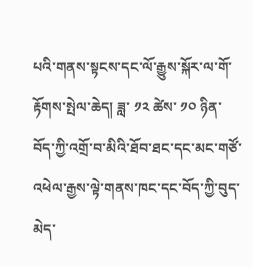པའི་གནས་སྟངས་དང་ལོ་རྒྱུས་སྐོར་ལ་གོ་རྟོགས་སྤེལ་ཆེད། ཟླ་ ༡༢ ཚེས་ ༡༠ ཉིན་བོད་ཀྱི་འགྲོ་བ་མིའི་ཐོབ་ཐང་དང་མང་གཙོ་འཕེལ་རྒྱས་ལྟེ་གནས་ཁང་དང་བོད་ཀྱི་བུད་མེད་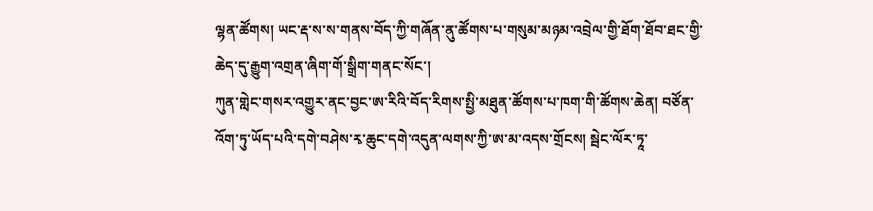ལྷན་ཚོགས། ཡང་རྡ་ས་ས་གནས་བོད་ཀྱི་གཞོན་ནུ་ཚོགས་པ་གསུམ་མཉམ་འབྲེལ་གྱི་ཐོག་ཐོབ་ཐང་གྱི་ཆེད་དུ་རྒྱུག་འགྲན་ཞིག་གོ་སྒྲིག་གནང་སོང་།
ཀུན་གླེང་གསར་འགྱུར་ནང་བྱང་ཨ་རིའི་བོད་རིགས་སྤྱི་མཐུན་ཚོགས་པ་ཁག་གི་ཚོགས་ཆེན། བཙོན་འོག་ཏུ་ཡོད་པའི་དགེ་བཤེས་རྭ་ཆུང་དགེ་འདུན་ལགས་ཀྱི་ཨ་མ་འདས་གྲོངས། སྦེང་ལོར་ཏཱ་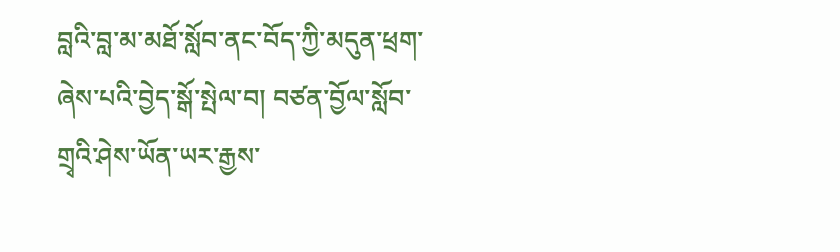བླའི་བླ་མ་མཐོ་སློབ་ནང་བོད་ཀྱི་མདུན་ཕྲག་ཞེས་པའི་བྱེད་སྒོ་སྤེལ་བ། བཙན་བྱོལ་སློབ་གྲྭའི་ཤེས་ཡོན་ཡར་རྒྱས་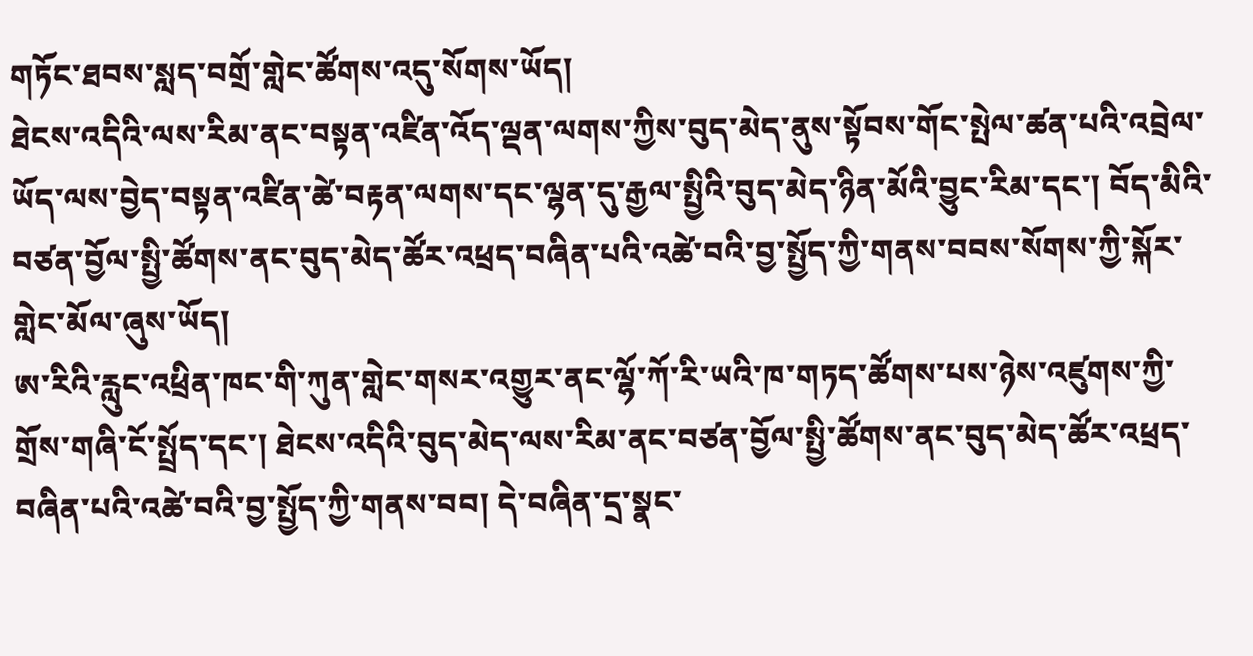གཏོང་ཐབས་སླད་བགྲོ་གླེང་ཚོགས་འདུ་སོགས་ཡོད།
ཐེངས་འདིའི་ལས་རིམ་ནང་བསྟན་འཛིན་འོད་ལྡན་ལགས་ཀྱིས་བུད་མེད་ནུས་སྟོབས་གོང་སྤེལ་ཚན་པའི་འབྲེལ་ཡོད་ལས་བྱེད་བསྟན་འཛིན་ཚེ་བརྟན་ལགས་དང་ལྷན་དུ་རྒྱལ་སྤྱིའི་བུད་མེད་ཉིན་མོའི་བྱུང་རིམ་དང་། བོད་མིའི་བཙན་བྱོལ་སྤྱི་ཚོགས་ནང་བུད་མེད་ཚོར་འཕྲད་བཞིན་པའི་འཚེ་བའི་བྱ་སྤྱོད་ཀྱི་གནས་བབས་སོགས་ཀྱི་སྐོར་གླེང་མོལ་ཞུས་ཡོད།
ཨ་རིའི་རླུང་འཕྲིན་ཁང་གི་ཀུན་གླེང་གསར་འགྱུར་ནང་ལྷོ་ཀོ་རི་ཡའི་ཁ་གཏད་ཚོགས་པས་ཉེས་འཛུགས་ཀྱི་གྲོས་གཞི་ངོ་སྤྲོད་དང་། ཐེངས་འདིའི་བུད་མེད་ལས་རིམ་ནང་བཙན་བྱོལ་སྤྱི་ཚོགས་ནང་བུད་མེད་ཚོར་འཕྲད་བཞིན་པའི་འཚེ་བའི་བྱ་སྤྱོད་ཀྱི་གནས་བབ། དེ་བཞིན་དྲ་སྣང་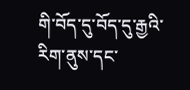གི་བོད་དུ་བོད་དུ་རྒྱའི་རིག་ནུས་དང་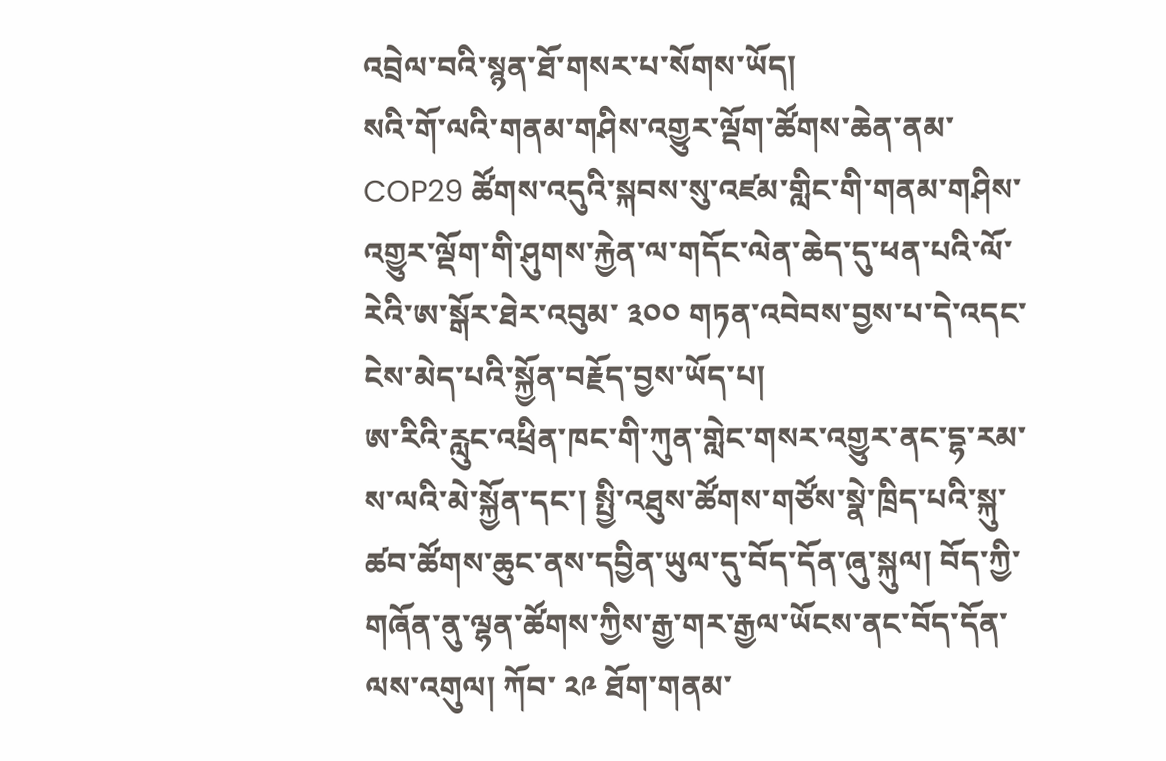འབྲེལ་བའི་སྙན་ཐོ་གསར་པ་སོགས་ཡོད།
སའི་གོ་ལའི་གནམ་གཤིས་འགྱུར་ལྡོག་ཚོགས་ཆེན་ནམ་ COP29 ཚོགས་འདུའི་སྐབས་སུ་འཛམ་གླིང་གི་གནམ་གཤིས་འགྱུར་ལྡོག་གི་ཤུགས་རྐྱེན་ལ་གདོང་ལེན་ཆེད་དུ་ཕན་པའི་ལོ་རེའི་ཨ་སྒོར་ཐེར་འབུམ་ ༣༠༠ གཏན་འབེབས་བྱས་པ་དེ་འདང་ངེས་མེད་པའི་སྐྱོན་བརྗོད་བྱས་ཡོད་པ།
ཨ་རིའི་རླུང་འཕྲིན་ཁང་གི་ཀུན་གླེང་གསར་འགྱུར་ནང་དྷ་རམ་ས་ལའི་མེ་སྐྱོན་དང་། སྤྱི་འཐུས་ཚོགས་གཙོས་སྣེ་ཁྲིད་པའི་སྐུ་ཚབ་ཚོགས་ཆུང་ནས་དབྱིན་ཡུལ་དུ་བོད་དོན་ཞུ་སྐུལ། བོད་ཀྱི་གཞོན་ནུ་ལྷན་ཚོགས་ཀྱིས་རྒྱ་གར་རྒྱལ་ཡོངས་ནང་བོད་དོན་ལས་འགུལ། ཀོབ་ ༢༩ ཐོག་གནམ་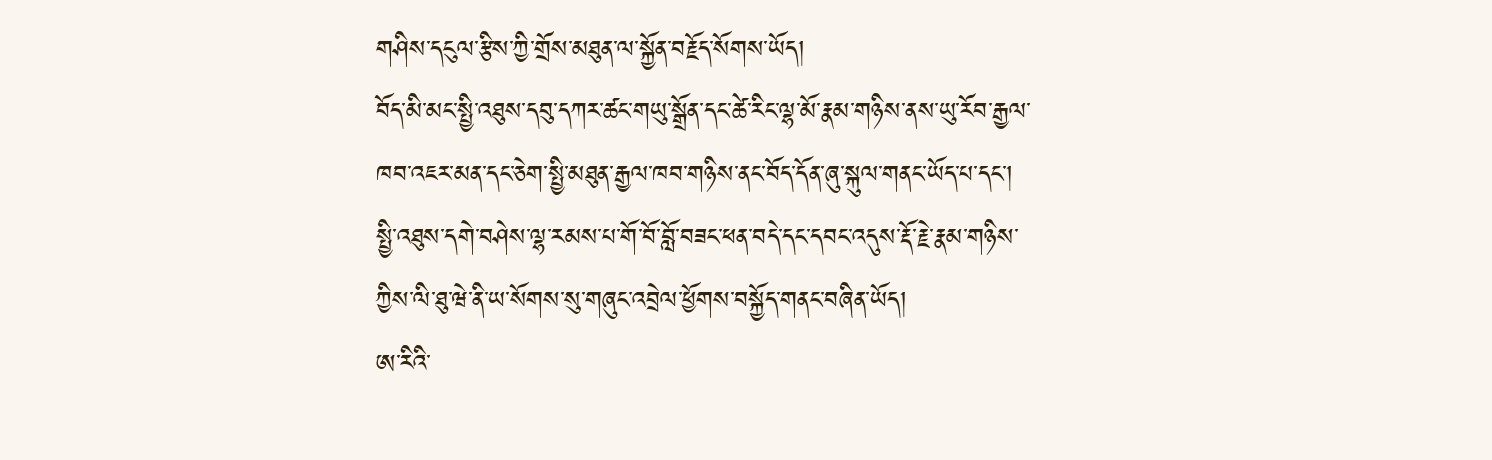གཤིས་དངུལ་རྩིས་ཀྱི་གྲོས་མཐུན་ལ་སྐྱོན་བརྗོད་སོགས་ཡོད།
བོད་མི་མང་སྤྱི་འཐུས་དབུ་དཀར་ཚང་གཡུ་སྒྲོན་དང་ཚེ་རིང་ལྷ་མོ་རྣམ་གཉིས་ནས་ཡུ་རོབ་རྒྱལ་ཁབ་འཇར་མན་དང་ཅེག་སྤྱི་མཐུན་རྒྱལ་ཁབ་གཉིས་ནང་བོད་དོན་ཞུ་སྐུལ་གནང་ཡོད་པ་དང་། སྤྱི་འཐུས་དགེ་བཤེས་ལྷ་རམས་པ་གོ་བོ་བློ་བཟང་ཕན་བདེ་དང་དབང་འདུས་རྡོ་རྗེ་རྣམ་གཉིས་ཀྱིས་ལི་ཐུ་ཝེ་ནི་ཡ་སོགས་སུ་གཞུང་འབྲེལ་ཕྱོགས་བསྐྱོད་གནང་བཞིན་ཡོད།
ཨ་རིའི་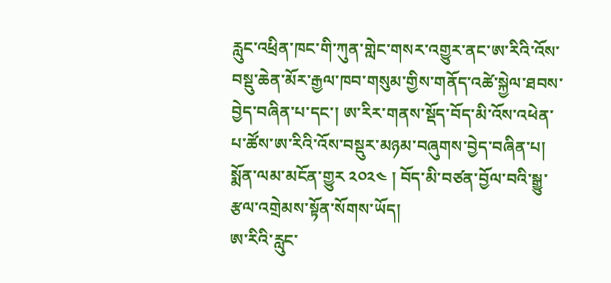རླུང་འཕྲིན་ཁང་གི་ཀུན་གླེང་གསར་འགྱུར་ནང་ཨ་རིའི་འོས་བསྡུ་ཆེན་མོར་རྒྱལ་ཁབ་གསུམ་གྱིས་གནོད་འཚེ་སྐྱེལ་ཐབས་བྱེད་བཞིན་པ་དང་། ཨ་རིར་གནས་སྡོད་བོད་མི་འོས་འཕེན་པ་ཚོས་ཨ་རིའི་འོས་བསྡུར་མཉམ་བཞུགས་བྱེད་བཞིན་པ། སྨོན་ལམ་མངོན་གྱུར ༢༠༢༤ ། བོད་མི་བཙན་བྱོལ་བའི་སྒྱུ་རྩལ་འགྲེམས་སྟོན་སོགས་ཡོད།
ཨ་རིའི་རླུང་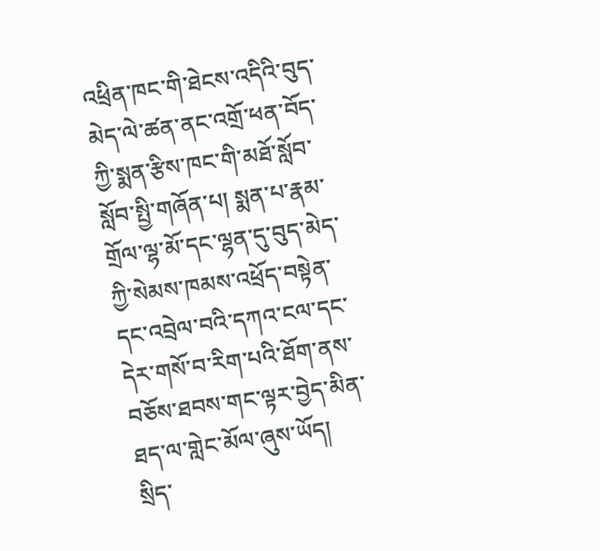འཕྲིན་ཁང་གི་ཐེངས་འདིའི་བུད་མེད་ལེ་ཚན་ནང་འགྲོ་ཕན་བོད་ཀྱི་སྨན་རྩིས་ཁང་གི་མཐོ་སློབ་སློབ་སྤྱི་གཞོན་པ། སྨན་པ་རྣམ་གྲོལ་ལྷ་མོ་དང་ལྷན་དུ་བུད་མེད་ཀྱི་སེམས་ཁམས་འཕྲོད་བསྟེན་དང་འབྲེལ་བའི་དཀའ་ངལ་དང་དེར་གསོ་བ་རིག་པའི་ཐོག་ནས་བཅོས་ཐབས་གང་ལྟར་བྱེད་མིན་ཐད་ལ་གླེང་མོལ་ཞུས་ཡོད།
སྲིད་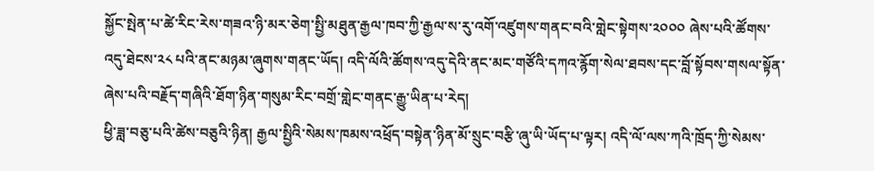སྐྱོང་སྤེན་པ་ཚེ་རིང་རེས་གཟའ་ཉི་མར་ཅེག་སྤྱི་མཐུན་རྒྱལ་ཁབ་ཀྱི་རྒྱལ་ས་རུ་འགོ་འཛུགས་གནང་བའི་གླེང་སྟེགས་༢༠༠༠ ཞེས་པའི་ཚོགས་འདུ་ཐེངས་༢༨ པའི་ནང་མཉམ་ཞུགས་གནང་ཡོད། འདི་ལོའི་ཚོགས་འདུ་དེའི་ནང་མང་གཙོའི་དཀའ་རྙོག་སེལ་ཐབས་དང་བློ་སྟོབས་གསལ་སྟོན་ཞེས་པའི་བརྗོད་གཞིའི་ཐོག་ཉིན་གསུམ་རིང་བགྲོ་གླེང་གནང་རྒྱུ་ཡིན་པ་རེད།
ཕྱི་ཟླ་བཅུ་པའི་ཚེས་བཅུའི་ཉིན། རྒྱལ་སྤྱིའི་སེམས་ཁམས་འཕྲོད་བསྟེན་ཉིན་མོ་སྲུང་བརྩི་ཞུ་ཡི་ཡོད་པ་ལྟར། འདི་ལོ་ལས་ཀའི་ཁྲོད་ཀྱི་སེམས་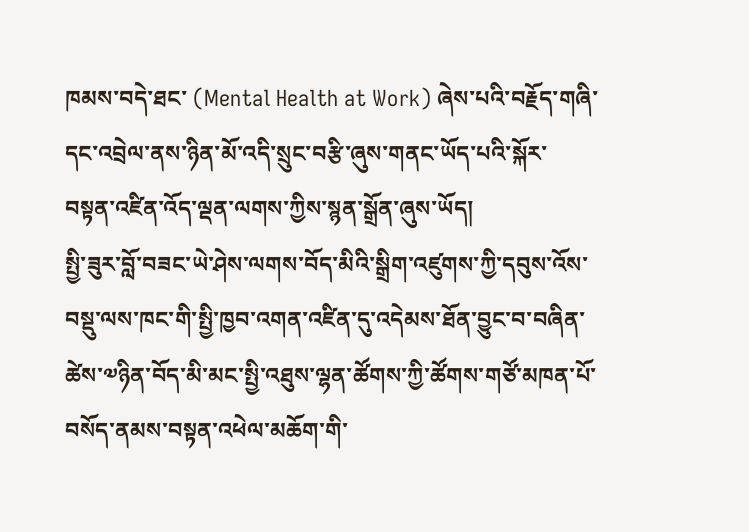ཁམས་བདེ་ཐང་ (Mental Health at Work) ཞེས་པའི་བརྗོད་གཞི་དང་འབྲེལ་ནས་ཉིན་མོ་འདི་སྲུང་བརྩི་ཞུས་གནང་ཡོད་པའི་སྐོར་བསྟན་འཛིན་འོད་ལྡན་ལགས་ཀྱིས་སྙན་སྒྲོན་ཞུས་ཡོད།
སྤྱི་ཟུར་བློ་བཟང་ཡེ་ཤེས་ལགས་བོད་མིའི་སྒྲིག་འཛུགས་ཀྱི་དབུས་འོས་བསྡུ་ལས་ཁང་གི་སྤྱི་ཁྱབ་འགན་འཛིན་དུ་འདེམས་ཐོན་བྱུང་བ་བཞིན་ཚེས་༧ཉིན་བོད་མི་མང་སྤྱི་འཐུས་ལྷན་ཚོགས་ཀྱི་ཚོགས་གཙོ་མཁན་པོ་བསོད་ནམས་བསྟན་འཕེལ་མཆོག་གི་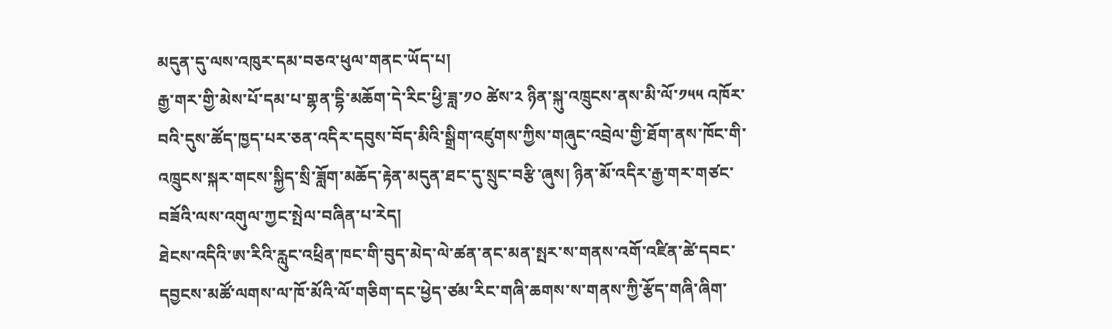མདུན་དུ་ལས་འཁུར་དམ་བཅའ་ཕུལ་གནང་ཡོད་པ།
རྒྱ་གར་གྱི་མེས་པོ་དམ་པ་གྷན་དྷི་མཆོག་དེ་རིང་ཕྱི་ཟླ་༡༠ ཚེས་༢ ཉིན་སྐུ་འཁྲུངས་ནས་མི་ལོ་༡༥༥ འཁོར་བའི་དུས་ཚོད་ཁྱད་པར་ཅན་འདིར་དབུས་བོད་མིའི་སྒྲིག་འཛུགས་ཀྱིས་གཞུང་འབྲེལ་གྱི་ཐོག་ནས་ཁོང་གི་འཁྲུངས་སྐར་གངས་སྐྱིད་སྲི་ཟློག་མཆོད་རྟེན་མདུན་ཐང་དུ་སྲུང་བརྩི་ཞུས། ཉིན་མོ་འདིར་རྒྱ་གར་གཙང་བཟོའི་ལས་འགུལ་ཀྱང་སྤེལ་བཞིན་པ་རེད།
ཐེངས་འདིའི་ཨ་རིའི་རླུང་འཕྲིན་ཁང་གི་བུད་མེད་ལེ་ཚན་ནང་མན་སྤར་ས་གནས་འགོ་འཛིན་ཚེ་དབང་དབྱངས་མཚོ་ལགས་ལ་ཁོ་མོའི་ལོ་གཅིག་དང་ཕྱེད་ཙམ་རིང་གཞི་ཆགས་ས་གནས་ཀྱི་རྩོད་གཞི་ཞིག་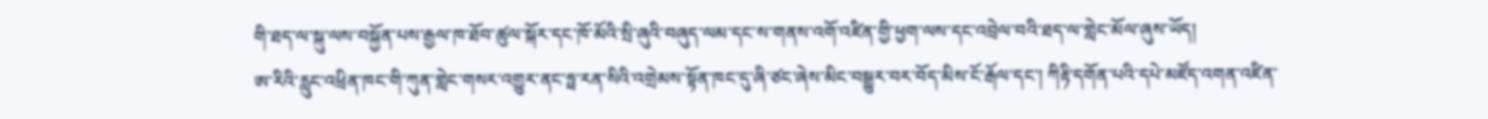གི་ཐད་ལ་སྐུ་ལས་བསྐྱོན་པས་རྒྱལ་ཁ་ཐོབ་ཚུལ་སྐོར་དང་ཁོ་མོའི་སྲི་ཞུའི་བཞུད་ལམ་དང་ས་གནས་འགོ་འཛིན་གྱི་ཕྱག་ལས་དང་འབྲེལ་བའི་ཐད་ལ་གླེང་མོལ་ཞུས་ཡོད།
ཨ་རིའི་རླུང་འཕྲིན་ཁང་གི་ཀུན་གླེང་གསར་འགྱུར་ནང་ཧྥ་རན་སིའི་འགྲེམས་སྟོན་ཁང་དུ་ཞི་ཙང་ཞེས་མིང་བསྒྱུར་བར་བོད་མིས་ངོ་རྒོལ་དང་། ཀིརྟི་དགོན་པའི་དཔེ་མཛོད་འགན་འཛིན་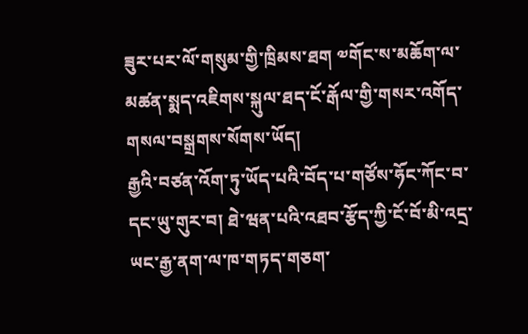ཟུར་པར་ལོ་གསུམ་གྱི་ཁྲིམས་ཐག ༧གོང་ས་མཆོག་ལ་མཚན་སྨད་འཇིགས་སྐུལ་ཐད་ངོ་རྒོལ་གྱི་གསར་འགོད་གསལ་བསྒྲགས་སོགས་ཡོད།
རྒྱའི་བཙན་འོག་ཏུ་ཡོད་པའི་བོད་པ་གཙོས་ཧོང་ཀོང་བ་དང་ཡུ་གུར་བ། ཐེ་ཝན་པའི་འཐབ་རྩོད་ཀྱི་ངོ་བོ་མི་འདྲ་ཡང་རྒྱ་ནག་ལ་ཁ་གཏད་གཅག་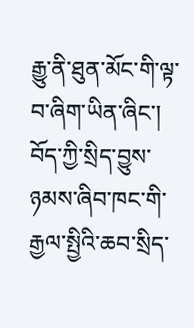རྒྱུ་ནི་ཐུན་མོང་གི་ལྟ་བ་ཞིག་ཡིན་ཞིང་། བོད་ཀྱི་སྲིད་བྱུས་ཉམས་ཞིབ་ཁང་གི་རྒྱལ་སྤྱིའི་ཆབ་སྲིད་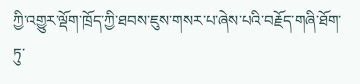ཀྱི་འགྱུར་ལྡོག་ཁྲོད་ཀྱི་ཐབས་ཇུས་གསར་པ་ཞེས་པའི་བརྗོད་གཞི་ཐོག་ཏུ་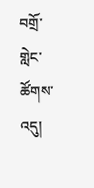བགྲོ་གླེང་ཚོགས་འདུ།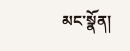མང་སྣོན།